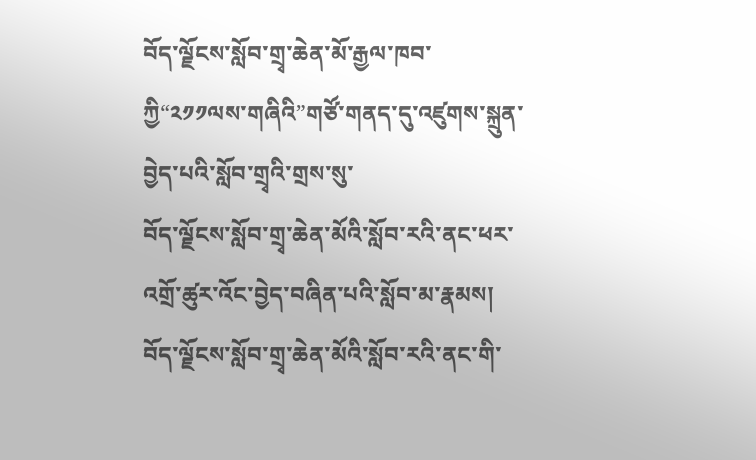བོད་ལྗོངས་སློབ་གྲྭ་ཆེན་མོ་རྒྱལ་ཁབ་ཀྱི“༢༡༡ལས་གཞིའི”གཙོ་གནད་དུ་འཛུགས་སྐྲུན་བྱེད་པའི་སློབ་གྲྭའི་གྲས་སུ་
བོད་ལྗོངས་སློབ་གྲྭ་ཆེན་མོའི་སློབ་རའི་ནང་ཕར་འགྲོ་ཚུར་འོང་བྱེད་བཞིན་པའི་སློབ་མ་རྣམས།
བོད་ལྗོངས་སློབ་གྲྭ་ཆེན་མོའི་སློབ་རའི་ནང་གི་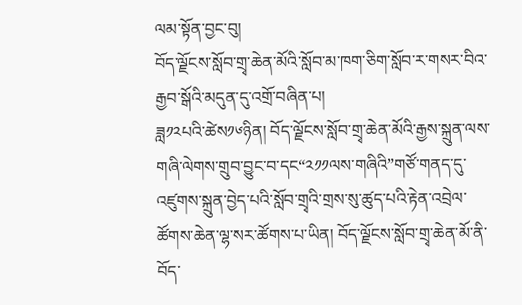ལམ་སྟོན་བྱང་བུ།
བོད་ལྗོངས་སློབ་གྲྭ་ཆེན་མོའི་སློབ་མ་ཁག་ཅིག་སློབ་ར་གསར་བིའ་རྒྱབ་སྒོའི་མདུན་དུ་འགྲོ་བཞིན་པ།
ཟླ༡༢པའི་ཚེས༡༦ཉིན། བོད་ལྗོངས་སློབ་གྲྭ་ཆེན་མོའི་རྒྱས་སྐྲུན་ལས་གཞི་ལེགས་གྲུབ་བྱུང་བ་དང“༢༡༡ལས་གཞིའི”གཙོ་གནད་དུ་འཛུགས་སྐྲུན་བྱེད་པའི་སློབ་གྲྭའི་གྲས་སུ་ཚུད་པའི་རྟེན་འབྲེལ་ཚོགས་ཆེན་ལྷ་སར་ཚོགས་པ་ཡིན། བོད་ལྗོངས་སློབ་གྲྭ་ཆེན་མོ་ནི་བོད་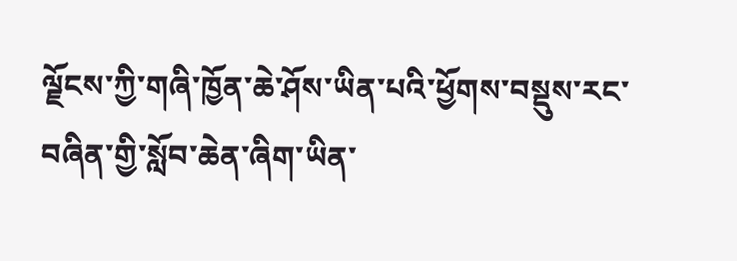ལྗོངས་ཀྱི་གཞི་ཁྱོན་ཆེ་ཤོས་ཡིན་པའི་ཕྱོགས་བསྡུས་རང་བཞིན་གྱི་སློབ་ཆེན་ཞིག་ཡིན་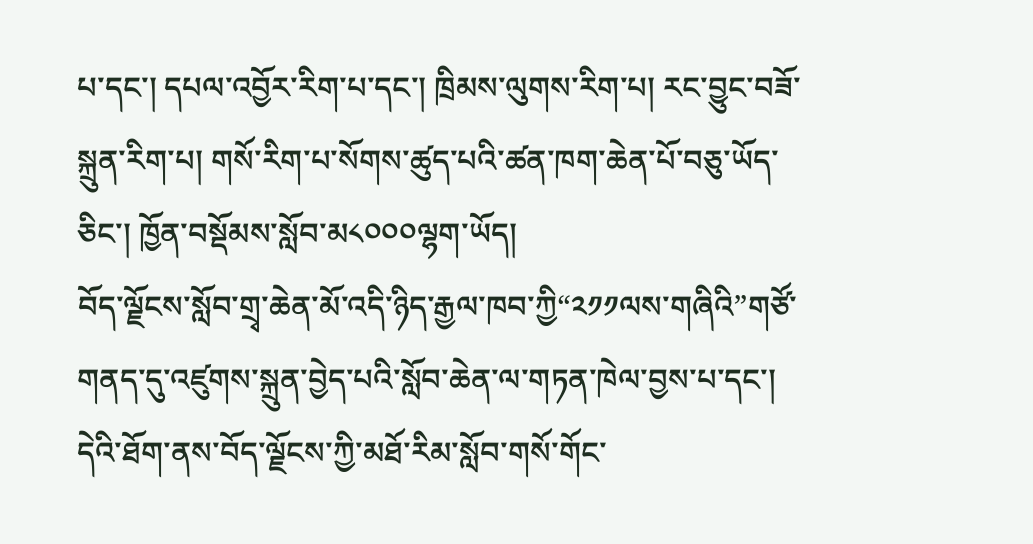པ་དང་། དཔལ་འབྱོར་རིག་པ་དང་། ཁྲིམས་ལུགས་རིག་པ། རང་བྱུང་བཟོ་སྐྲུན་རིག་པ། གསོ་རིག་པ་སོགས་ཚུད་པའི་ཚན་ཁག་ཆེན་པོ་བཅུ་ཡོད་ཅིང་། ཁྱོན་བསྡོམས་སློབ་མ༨༠༠༠ལྷག་ཡོད།
བོད་ལྗོངས་སློབ་གྲྭ་ཆེན་མོ་འདི་ཉིད་རྒྱལ་ཁབ་ཀྱི“༢༡༡ལས་གཞིའི”གཙོ་གནད་དུ་འཛུགས་སྐྲུན་བྱེད་པའི་སློབ་ཆེན་ལ་གཏན་ཁེལ་བྱས་པ་དང་། དེའི་ཐོག་ནས་བོད་ལྗོངས་ཀྱི་མཐོ་རིམ་སློབ་གསོ་གོང་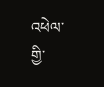འཕེལ་གྱི་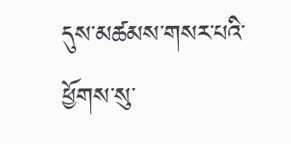དུས་མཚམས་གསར་པའི་ཕྱོགས་སུ་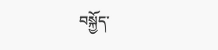བསྐྱོད་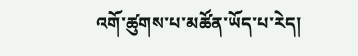འགོ་ཚུགས་པ་མཚོན་ཡོད་པ་རེད།